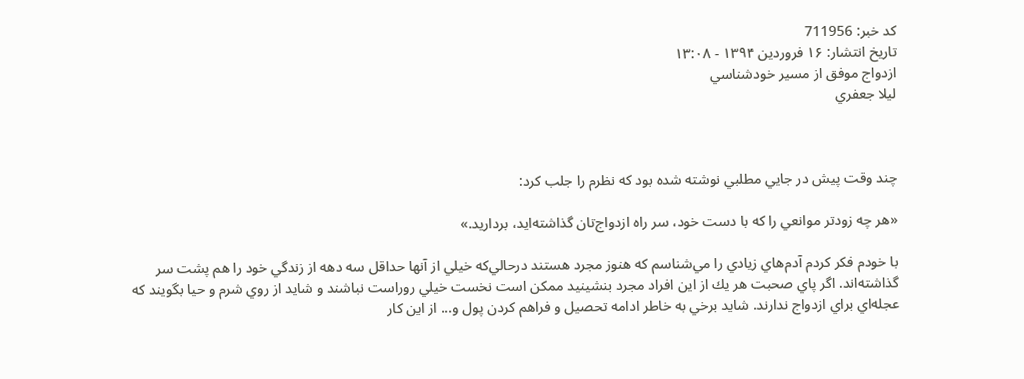کد خبر: 711956
تاریخ انتشار: ۱۶ فروردين ۱۳۹۴ - ۱۳:۰۸
ازدواج موفق از مسير خودشناسي
ليلا جعفري



چند وقت پيش در جايي مطلبي نوشته شده بود كه نظرم را جلب كرد:

«هر چه زودتر موانعي را كه با دست خود، سر راه ازدواج‌تان گذاشته‌ايد، برداريد.»

با خودم فكر كردم آدم‌هاي زيادي را مي‌شناسم كه هنوز مجرد هستند درحالي‌كه خيلي‌ از آنها حداقل سه دهه از زندگي خود را هم پشت سر گذاشته‌اند. اگر پاي صحبت هر يك از اين افراد مجرد بنشينيد ممكن است نخست خيلي روراست نباشند و شايد از روي شرم و حيا بگويند كه عجله‌اي براي ازدواج ندارند. شايد برخي به خاطر ادامه تحصيل و فراهم كردن پول و... از اين كار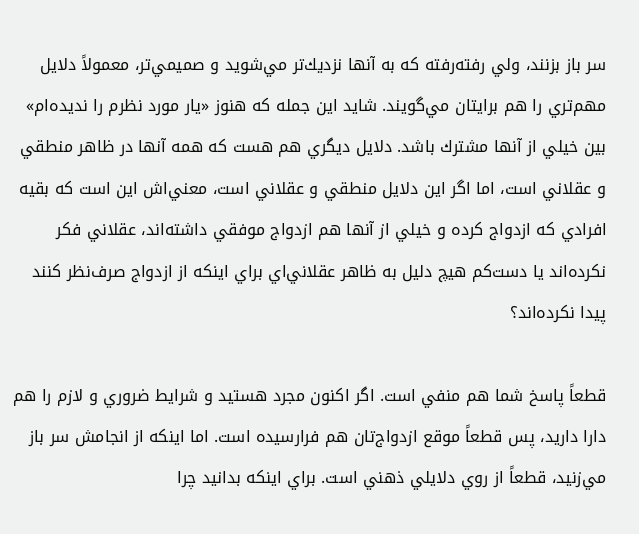سر باز بزنند، ولي رفته‌رفته كه به آنها نزديك‌تر مي‌شويد و صميمي‌تر، معمولاً دلايل مهم‌تري را هم برايتان مي‌گويند. شايد اين جمله كه هنوز «يار مورد نظرم را نديده‌ام» بين خيلي از آنها مشترك باشد. دلايل ديگري هم هست كه همه آنها در ظاهر منطقي و عقلاني است، اما اگر اين دلايل منطقي و عقلاني ا‌ست، معني‌اش اين است كه بقيه افرادي كه ازدواج كرده و خيلي از آنها هم ازدواج موفقي داشته‌اند، عقلاني فكر نكرده‌اند يا دست‌كم هيچ دليل به ظاهر عقلاني‌اي براي اينكه از ازدواج صرف‌نظر كنند پيدا نكرده‌اند؟

قطعاً پاسخ شما هم منفي ا‌ست. اگر اكنون مجرد هستيد و شرايط ضروري و لازم را هم دارا داريد، پس قطعاً موقع ازدواج‌تان هم فرا‌رسيده است. اما اينكه از انجامش سر باز مي‌زنيد، قطعاً از روي دلايلي ذهني‌ است. براي اينكه بدانيد چرا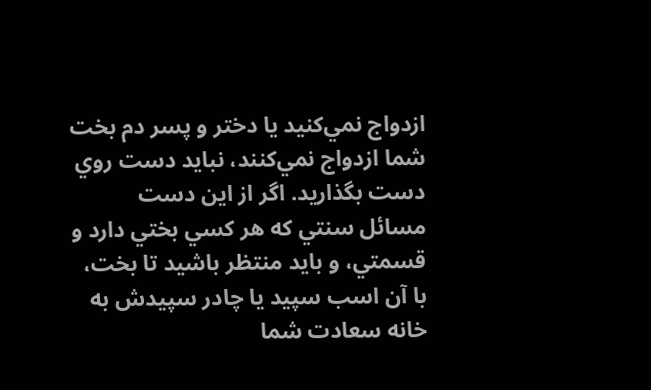ازدواج نمي‌كنيد يا دختر و پسر دم بخت شما ازدواج نمي‌كنند، نبايد دست روي دست بگذاريد. اگر از اين دست مسائل سنتي كه هر كسي بختي دارد و قسمتي، و بايد منتظر باشيد تا بخت، با آن اسب سپيد يا چادر سپيدش به خانه سعادت شما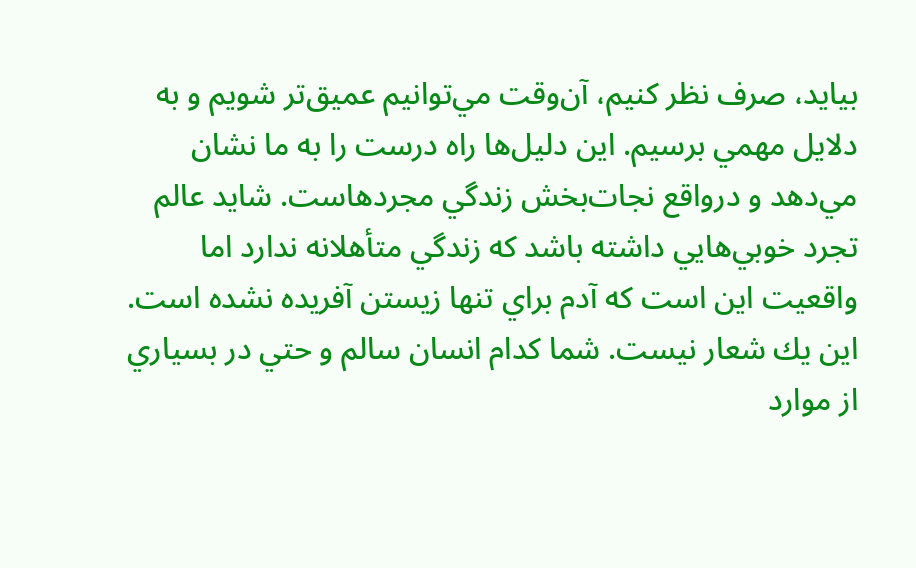بيايد، صرف نظر كنيم، آن‌وقت مي‌توانيم عميق‌تر شويم و به دلايل مهمي برسيم. اين دليل‌ها راه درست را به ما نشان مي‌دهد و درواقع نجات‌بخش زندگي مجردهاست. شايد عالم تجرد خوبي‌هايي داشته باشد كه زندگي متأهلانه ندارد اما واقعيت اين است كه آدم براي تنها زيستن آفريده نشده است. اين يك شعار نيست. شما كدام انسان سالم و حتي در بسياري از موارد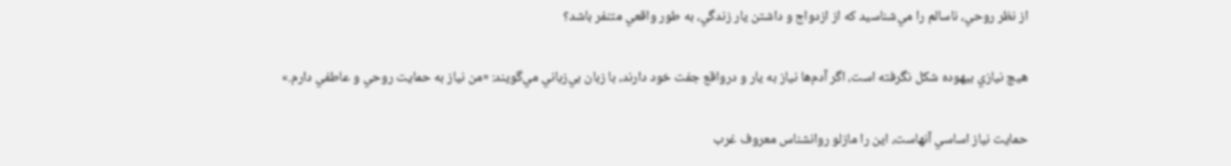از نظر روحي، ناسالم را مي‌شناسيد كه از ازدواج و داشتن يار زندگي، به طور واقعي متنفر باشد؟

هيچ نيازي بيهوده شكل نگرفته است، اگر آدم‌ها نياز به يار و درواقع جفت خود دارند، با زبان بي‌زباني مي‌گويند: «من نياز به حمايت روحي و عاطفي دارم.»

حمايت نياز اساسي آنهاست، اين را مازلو روانشناس معروف غرب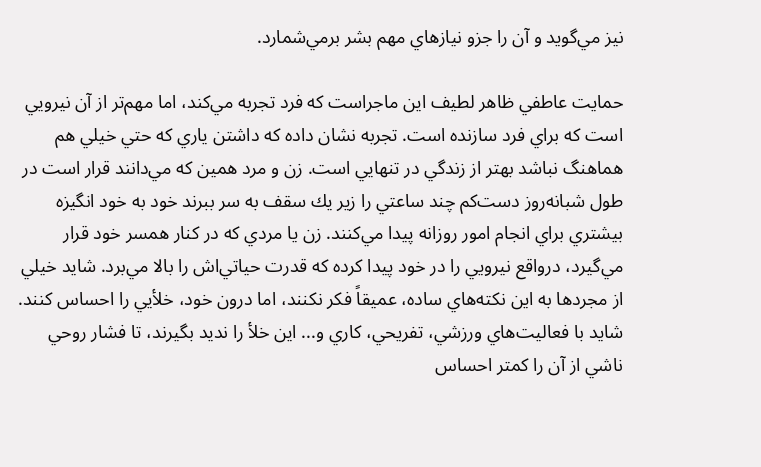نيز مي‌گويد و آن را جزو نيازهاي مهم‌ بشر برمي‌شمارد.

حمايت عاطفي ظاهر لطيف اين ماجراست كه فرد تجربه مي‌كند، اما مهم‌تر از آن نيرويي‌ است كه براي فرد سازنده است. تجربه نشان داده كه داشتن ياري كه حتي خيلي هم هماهنگ نباشد بهتر از زندگي در تنهايي است. زن و مرد همين كه مي‌دانند قرار است در طول شبانه‌روز دست‌كم چند ساعتي را زير يك سقف به سر ببرند خود به خود انگيزه بيشتري براي انجام امور روزانه پيدا مي‌كنند. زن يا مردي كه در كنار همسر خود قرار مي‌گيرد، درواقع نيرويي را در خود پيدا كرده كه قدرت حياتي‌اش را بالا مي‌برد. شايد خيلي از مجردها به اين نكته‌هاي ساده، عميقاً فكر نكنند، اما درون خود، خلأيي را احساس كنند. شايد با فعاليت‌هاي ورزشي، تفريحي، كاري و... اين خلأ را نديد بگيرند، تا فشار روحي ناشي از آن را كمتر احساس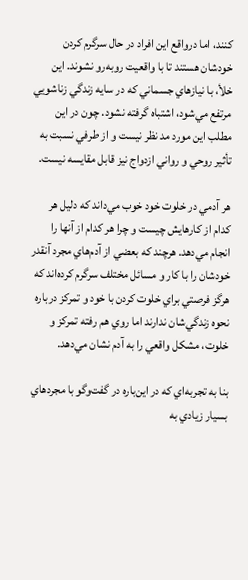كنند، اما درواقع اين افراد در حال سرگرم كردن خودشان هستند تا با واقعيت روبه‌رو نشوند. اين خلأ، با نيازهاي جسماني كه در سايه زندگي زناشويي مرتفع مي‌شود، اشتباه گرفته نشود. چون در اين مطلب اين مورد مد نظر نيست و از طرفي نسبت به تأثير روحي و رواني ازدواج نيز قابل مقايسه نيست.

هر آدمي در خلوت خود خوب مي‌داند كه دليل هر كدام از كارهايش چيست و چرا هر كدام از آنها را انجام مي‌دهد. هرچند كه بعضي از آدم‌هاي مجرد آنقدر خودشان را با كار و مسائل مختلف سرگرم كرده‌اند كه هرگز فرصتي براي خلوت كردن با خود و تمركز درباره نحوه زندگي‌شان ندارند اما روي هم رفته تمركز و خلوت، مشكل واقعي را به آدم نشان مي‌دهد.

بنا به تجربه‌اي كه در اين‌باره در گفت‌و‌گو با مجردهاي بسيار زيادي به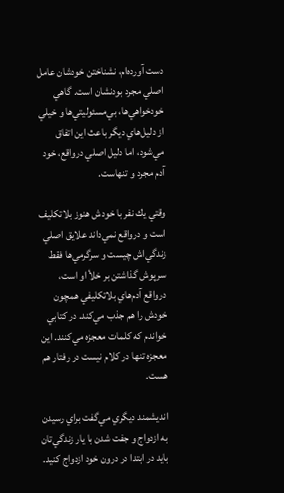دست آورده‌ام، نشناختن خودشان عامل اصلي مجرد بودنشان است. گاهي خودخواهي‌ها، بي‌مسئوليتي‌ها و خيلي از دليل‌هاي ديگر باعث اين اتفاق مي‌شود، اما دليل اصلي درواقع، خود آدم مجرد و تنهاست.

وقتي يك نفر با خودش هنوز بلاتكليف است و درواقع نمي‌داند علايق اصلي زندگي‌اش چيست و سرگرمي‌ها فقط سرپوش گذاشتن بر خلأ او است، درواقع آدم‌هاي بلاتكليفي همچون خودش را هم جذب مي‌كند. در كتابي خواندم كه كلمات معجزه مي‌كنند. اين معجزه تنها در كلام نيست در رفتار هم هست.

انديشمند ديگري مي‌گفت براي رسيدن به ازدواج و جفت شدن با يار زندگي‌تان بايد در ابتدا در درون خود ازدواج كنيد.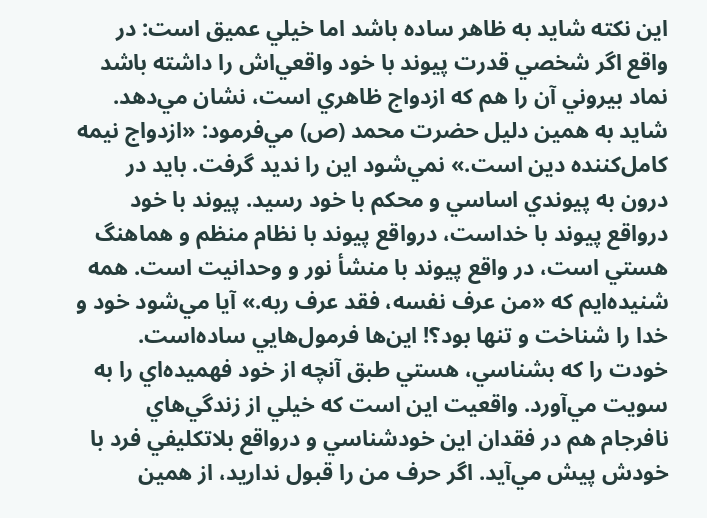اين نكته شايد به ظاهر ساده باشد اما خيلي عميق است: در واقع اگر شخصي قدرت پيوند با خود واقعي‌اش را داشته باشد نماد بيروني آن را هم كه ازدواج ظاهري است، نشان مي‌دهد. شايد به همين دليل حضرت محمد (ص) مي‌فرمود: «ازدواج نيمه كامل‌كننده دين است.» نمي‌شود اين را نديد گرفت. بايد در درون به پيوندي اساسي و محكم با خود رسيد. پيوند با خود درواقع پيوند با خداست، درواقع پيوند با نظام منظم و هماهنگ هستي‌ است، در واقع پيوند با منشأ نور و وحدانيت است. همه شنيده‌ايم كه «من عرف نفسه، فقد عرف ربه.» آيا مي‌شود خود و خدا را شناخت و تنها بود؟! اين‌ها فرمول‌هايي ساده‌است. خودت را كه بشناسي، هستي طبق آنچه از خود فهميده‌اي را به سويت مي‌آورد. واقعيت اين است كه خيلي از زندگي‌هاي نافرجام هم در فقدان اين خودشناسي و درواقع بلاتكليفي فرد با خودش پيش مي‌آيد. اگر حرف من را قبول نداريد، از همين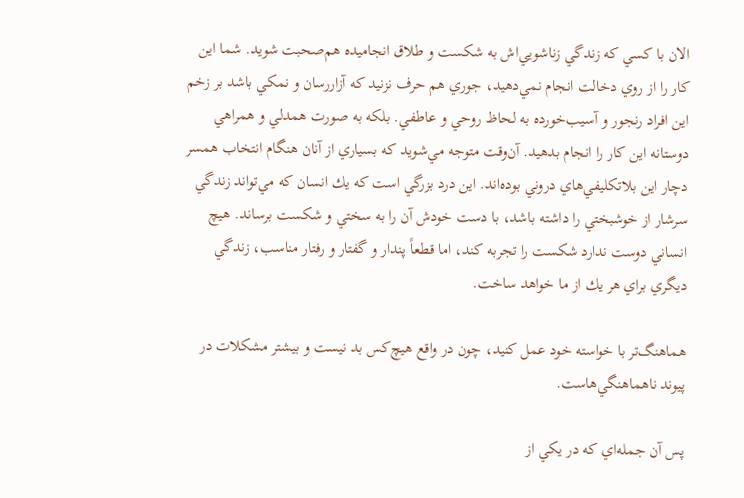الان با كسي كه زندگي زناشويي‌اش به شكست و طلاق انجاميده هم‌صحبت شويد. شما اين كار را از روي دخالت انجام نمي‌دهيد، جوري هم حرف نزنيد كه آزاررسان و نمكي باشد بر زخم اين افراد رنجور و آسيب‌خورده به لحاظ روحي و عاطفي. بلكه به صورت همدلي و همراهي دوستانه اين كار را انجام بدهيد. آن‌وقت متوجه ‌مي‌شويد كه بسياري از آنان هنگام انتخاب همسر دچار اين بلاتكليفي‌هاي دروني بوده‌اند. اين درد بزرگي‌ است كه يك انسان كه مي‌تواند زندگي سرشار از خوشبختي را داشته باشد، با دست خودش آن را به سختي و شكست برساند. هيچ انساني دوست ندارد شكست را تجربه كند، اما قطعاً پندار و گفتار و رفتار مناسب، زندگي ديگري براي هر يك از ما خواهد ساخت.

هماهنگ‌تر با خواسته خود عمل كنيد، چون در واقع هيچ‌كس بد نيست و بيشتر مشكلات در پيوند ناهماهنگي‌هاست.

پس آن جمله‌اي كه در يكي از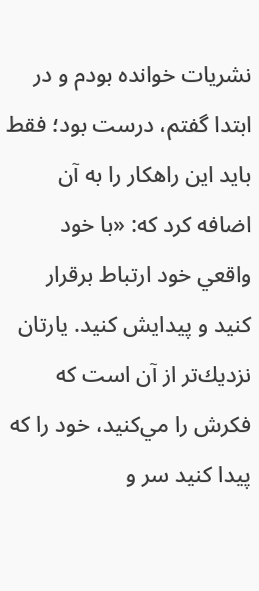نشريات خوانده بودم و در ابتدا گفتم، درست بود؛ فقط بايد اين راهكار را به آن اضافه كرد كه: «با خود واقعي خود ارتباط برقرار كنيد و پيدايش كنيد. يارتان نزديك‌تر از آن است كه فكرش را مي‌كنيد، خود را كه پيدا كنيد سر و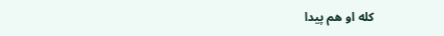كله او هم پيدا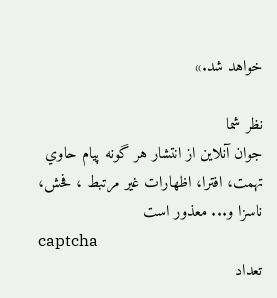خواهد شد.»

نظر شما
جوان آنلاين از انتشار هر گونه پيام حاوي تهمت، افترا، اظهارات غير مرتبط ، فحش، ناسزا و... معذور است
captcha
تعداد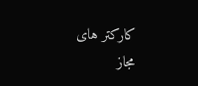کارکتر های مجاز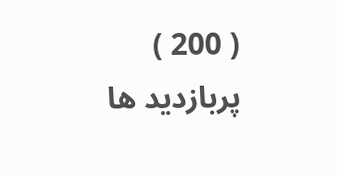( 200 )
پربازدید ها